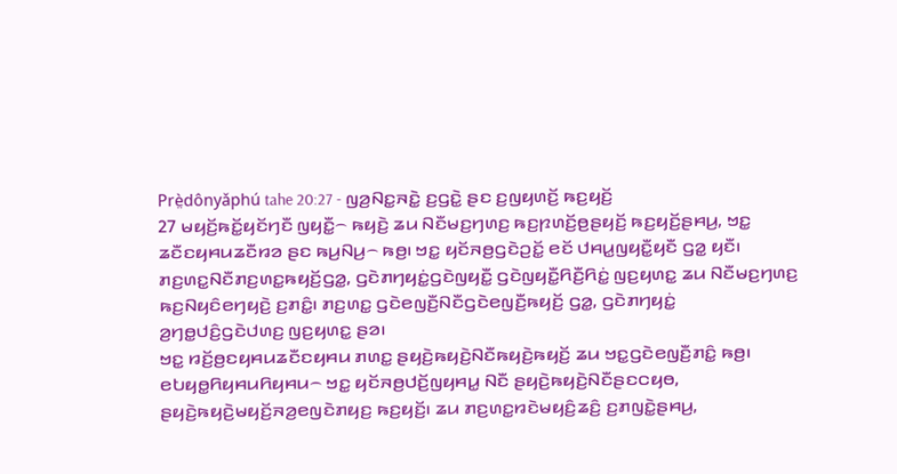Prè̤dônyǎphú tahe 20:27 - ꤜꤤ꤬ꤡꤢ꤭ꤏꤢꤧ꤭ ꤢ꤬ꤞꤢꤧ꤭ ꤔꤢ ꤢ꤬ꤜꤟꤛꤢꤩ꤬ ꤒꤢ꤬ꤟꤢꤩ꤬
27 ꤗꤟꤢꤩ꤬ꤒꤢꤩ꤭ꤟꤢꤩꤚꤢꤪ ꤜꤟꤢꤪ꤭꤮ ꤒꤟꤢꤧ꤬ ꤘꤣ ꤡꤢꤪꤗꤢ꤬ꤚꤛꤢ꤬ ꤒꤢ꤬ꤐꤛꤢꤩ꤬ꤥ꤬ꤔꤟꤢꤩ꤬ ꤒꤢ꤬ꤟꤢꤩ꤬ꤔꤌꤣ꤬, ꤠꤢ꤭ ꤘꤢꤪꤢꤟꤌꤣꤘꤢꤪꤙꤤ ꤔꤢ ꤒꤣ꤬ꤡꤣ꤬꤮ ꤒꤥ꤬꤯ ꤠꤢ꤭ ꤟꤢꤩꤏꤥ꤬ꤞꤢꤧꤑꤢꤩ꤭ ꤕꤢꤩ ꤓꤌꤣ꤭ꤜꤟꤢꤪ꤭ꤟꤢꤪ ꤞꤤ꤭ ꤟꤢꤪ꤯
ꤊꤢ꤬ꤛꤢ꤭ꤡꤢꤪꤊꤢ꤬ꤛꤢ꤭ꤒꤟꤢꤩ꤬ꤞꤤ꤭, ꤞꤢꤧꤊꤚꤟꤢꤦ꤭ꤞꤢꤧꤜꤟꤢꤪ꤭ ꤞꤢꤧꤜꤟꤢꤪ꤭ꤖꤢꤪ꤬ꤖꤢꤦ꤭ ꤜꤢ꤬ꤟꤛꤢ꤭ ꤘꤣ ꤡꤢꤪꤗꤢ꤬ꤚꤛꤢ꤬ ꤒꤢ꤬ꤡꤟꤢꤨꤕꤚꤟꤢꤧ꤬ ꤢ꤬ꤊꤢꤨ꤭꤯ ꤊꤢ꤬ꤛꤢ꤭ ꤞꤢꤧꤕꤜꤢꤪ꤬ꤡꤢꤪꤞꤢꤧꤕꤜꤢꤪ꤬ꤒꤟꤢꤩ꤬ ꤞꤤ꤭, ꤞꤢꤧꤊꤚꤟꤢꤦ꤭ ꤤ꤬ꤚꤥ꤭ꤓꤢꤨ꤬ꤞꤢꤧꤓꤛꤢ꤬ ꤜꤢ꤬ꤟꤛꤢ꤭ ꤔꤤ꤯
ꤠꤢ꤭ ꤙꤢꤩ꤬ꤥ꤬ꤢꤟꤌꤣꤘꤢꤪꤢꤟꤌꤣ ꤊꤛꤢ꤭ ꤔꤟꤢꤧ꤬ꤒꤟꤢꤧ꤬ꤡꤢꤪꤒꤟꤢꤧ꤬ꤒꤟꤢꤩ꤬ ꤘꤣ ꤠꤢ꤭ꤞꤢꤧꤕꤜꤢꤪ꤬ꤊꤢꤨ꤭ ꤒꤥ꤬꤯ ꤕꤝꤟꤥ꤭ꤖꤟꤌꤣꤖꤟꤌꤣ꤮ ꤠꤢ꤭ ꤟꤢꤩꤏꤥ꤬ꤓꤢꤩ꤬ꤜꤟꤌꤣ꤭ ꤡꤢꤪ ꤔꤟꤢꤧ꤬ꤒꤟꤢꤧ꤬ꤡꤢꤪꤔꤢꤍꤟꤥ, ꤔꤟꤢꤧ꤬ꤒꤟꤢꤧ꤬ꤗꤟꤢꤩ꤬ꤏꤤ꤬ꤕꤜꤢꤧꤊꤟꤢ꤬ ꤒꤢ꤬ꤟꤢꤩ꤬꤯ ꤘꤣ ꤊꤢ꤬ꤛꤢ꤭ꤙꤢꤧꤗꤟꤢꤨ꤬ꤘꤢꤨ꤬ ꤢ꤬ꤊꤜꤢꤧ꤭ꤔꤌꤣ꤬,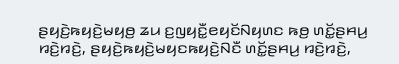ꤔꤟꤢꤧ꤬ꤒꤟꤢꤧ꤬ꤗꤟꤥ꤬ ꤘꤣ ꤢ꤬ꤜꤟꤢꤪ꤭ꤕꤟꤢꤩꤡꤟꤛꤢ ꤒꤥ꤬ ꤛꤢꤩ꤭ꤔꤌꤣ꤬ ꤙꤢꤧ꤬ꤙꤢꤧ꤬, ꤔꤟꤢꤧ꤬ꤒꤟꤢꤧ꤬ꤗꤟꤢꤒꤟꤢꤧ꤬ꤡꤢꤪ ꤛꤢꤩ꤭ꤔꤌꤣ꤬ ꤙꤢꤧ꤬ꤙꤢꤧ꤬,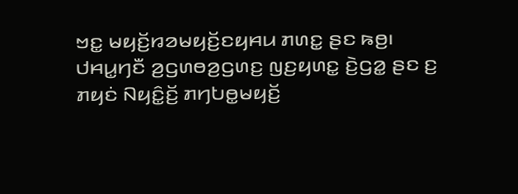ꤠꤢ꤭ ꤗꤟꤢꤩ꤬ꤙꤤꤗꤟꤢꤩ꤬ꤢꤟꤌꤣ ꤊꤛꤢ꤭ ꤔꤢ ꤒꤥ꤬꤯
ꤓꤌꤣ꤭ꤚꤢꤪ ꤤ꤬ꤞꤛꤥꤤ꤬ꤞꤛꤢ꤬ ꤜꤢ꤬ꤟꤛꤢ꤭ ꤢꤧ꤬ꤞꤤ꤭ ꤔꤢ ꤢ꤬ ꤊꤟꤢꤦ ꤡꤟꤢꤨ꤭ꤢꤩ꤬ ꤊꤚꤝꤥ꤭ꤗꤟꤢꤩ꤬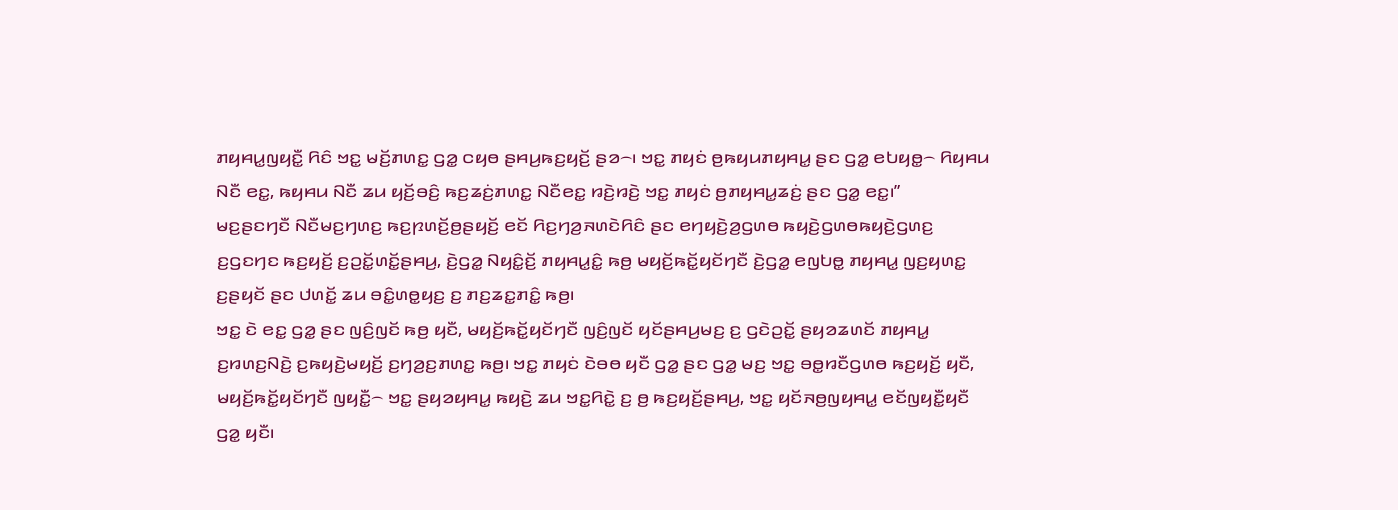ꤊꤟꤌꤣ꤭ꤜꤟꤢꤪ꤭ ꤖꤢꤨ ꤠꤢ꤭ ꤗꤢꤩ꤬ꤊꤛꤢ꤭ ꤞꤤ꤭ ꤍꤟꤥ ꤔꤌꤣ꤬ꤒꤢ꤬ꤟꤢꤩ꤬ ꤔꤤ꤮꤯ ꤠꤢ꤭ ꤊꤟꤢꤦ ꤥ꤬ꤒꤟꤣꤊꤟꤌꤣ꤭ ꤔꤢ ꤞꤤ꤭ ꤕꤝꤟꤥ꤭꤮ ꤖꤟꤌꤣ ꤡꤢꤪ ꤕꤢ꤭, ꤒꤟꤌꤣ ꤡꤢꤪ ꤘꤣ ꤟꤢꤩ꤬ꤋꤢꤨ꤬ ꤒꤢ꤬ꤘꤢꤦ꤬ꤊꤛꤢ꤭ ꤡꤢꤪꤕꤢ꤭ ꤙꤢꤧ꤬ꤙꤢꤧ꤬ ꤠꤢ꤭ ꤊꤟꤢꤦ ꤥ꤬ꤊꤟꤌꤣ꤭ꤘꤢꤦ꤬ ꤔꤢ ꤞꤤ꤭ ꤕꤢ꤭꤯”
ꤗꤢ꤬ꤔꤢꤚꤢꤪ ꤡꤢꤪꤗꤢ꤬ꤚꤛꤢ꤬ ꤒꤢ꤬ꤐꤛꤢꤩ꤬ꤥ꤬ꤔꤟꤢꤩ꤬ ꤕꤢꤩ ꤖꤢ꤬ꤚꤤ꤬ꤏꤛꤢꤧꤖꤢꤨ ꤔꤢ ꤕꤚꤟꤢꤧ꤬ꤤ꤬ꤞꤛꤥ ꤒꤟꤢꤧ꤬ꤞꤛꤥꤒꤟꤢꤧ꤬ꤞꤛꤢ꤬ ꤢ꤬ꤞꤢꤚꤢ ꤒꤢ꤬ꤟꤢꤩ꤬ ꤢ꤬ꤑꤢꤩ꤭ꤛꤢꤩ꤭ꤔꤌꤣ꤬, ꤢꤧ꤬ꤞꤤ꤭ ꤡꤟꤢꤨ꤭ꤢꤩ꤬ ꤊꤟꤌꤣ꤭ꤢꤨ꤭ ꤒꤥ꤬ ꤗꤟꤢꤩ꤬ꤒꤢꤩ꤭ꤟꤢꤩꤚꤢꤪ ꤢꤧ꤬ꤞꤤ꤭ ꤕꤜꤝꤥ꤭ ꤊꤟꤌꤣ꤭ ꤜꤢ꤬ꤟꤛꤢ꤭ ꤢ꤬ꤔꤟꤢꤩ ꤔꤢ ꤓꤛꤢꤩ꤭ ꤘꤣ ꤋꤢꤨ꤭ꤛꤥ꤭ꤟꤢ꤬ ꤢ꤬ ꤊꤢ꤬ꤘꤢ꤭ꤊꤢꤨ꤭ ꤒꤥ꤬꤯
ꤠꤢ꤭ ꤢꤧ ꤕꤢ꤭ ꤞꤤ꤭ ꤔꤢ ꤜꤢꤨ꤬ꤜꤢꤩ ꤒꤥ꤬ ꤟꤢꤪ, ꤗꤟꤢꤩ꤬ꤒꤢꤩ꤭ꤟꤢꤩꤚꤢꤪ ꤜꤢꤨ꤬ꤜꤢꤩ ꤟꤢꤩꤔꤌꤣ꤬ꤗꤢ꤬ ꤢ꤬ ꤞꤢꤧꤑꤢꤩ꤭ ꤔꤟꤤꤘꤛꤢꤩ ꤊꤟꤌꤣ꤭ ꤢ꤬ꤙꤛꤢ꤬ꤡꤢꤧ꤬ ꤢ꤬ꤒꤟꤢꤧ꤬ꤗꤟꤢꤩ꤬ ꤢ꤬ꤚꤤ꤬ꤢ꤬ꤊꤛꤢ꤭ ꤒꤥ꤬꤯ ꤠꤢ꤭ ꤊꤟꤢꤦ ꤢꤧꤋꤥ ꤟꤢꤪ ꤞꤤ꤭ ꤔꤢ ꤞꤤ꤭ ꤗꤢ꤬ ꤠꤢ꤭ ꤋꤥ꤭ꤙꤢꤪꤞꤛꤥ ꤒꤢ꤬ꤟꤢꤩ꤬ ꤟꤢꤪ, ꤗꤟꤢꤩ꤬ꤒꤢꤩ꤭ꤟꤢꤩꤚꤢꤪ ꤜꤟꤢꤪ꤭꤮ ꤠꤢ꤭ ꤔꤟꤤꤟꤌꤣ꤭ ꤒꤟꤢꤧ꤬ ꤘꤣ ꤠꤢ꤭ꤖꤢꤧ꤭ ꤢ꤬ ꤥ꤬ ꤒꤢ꤬ꤟꤢꤩ꤬ꤔꤌꤣ꤬, ꤠꤢ꤭ ꤟꤢꤩꤏꤥ꤬ꤜꤟꤌꤣ꤭ ꤕꤢꤩꤜꤟꤢꤪ꤭ꤟꤢꤪ ꤞꤤ꤭ ꤟꤢꤪ꤯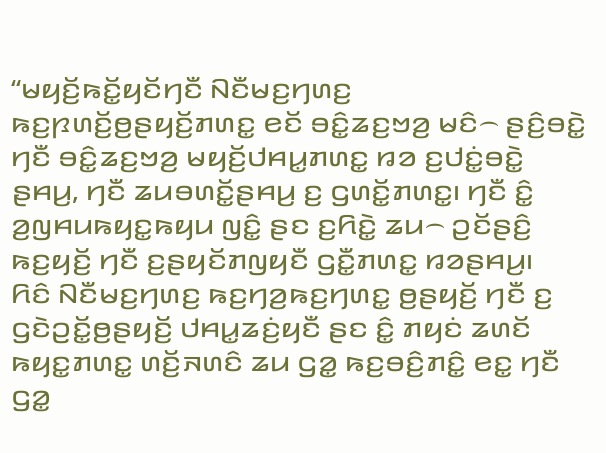“ꤗꤟꤢꤩ꤬ꤒꤢꤩ꤭ꤟꤢꤩꤚꤢꤪ ꤡꤢꤪꤗꤢ꤬ꤚꤛꤢ꤬ ꤒꤢ꤬ꤐꤛꤢꤩ꤬ꤥ꤬ꤔꤟꤢꤩ꤬ꤊꤛꤢ꤭ ꤕꤢꤩ ꤋꤢꤨ꤭ꤘꤢ꤬ꤠꤤ꤬ ꤗꤢꤨ꤮ ꤔꤢꤨ꤬ꤋꤢꤧ꤭ ꤚꤢꤪ ꤋꤢꤨ꤭ꤘꤢ꤬ꤠꤤ꤬ ꤗꤟꤢꤩ꤬ꤓꤌꤣ꤭ꤊꤛꤢ꤭ ꤙꤤ ꤢ꤬ꤓꤢꤦ꤭ꤋꤢꤧ꤭ ꤔꤌꤣ꤬, ꤚꤢꤪ ꤘꤣꤋꤛꤢꤩ꤭ꤔꤌꤣ꤬ ꤢ꤬ ꤞꤛꤢꤩ꤭ꤊꤛꤢ꤭꤯ ꤚꤢꤪ ꤢꤨ꤭ ꤤ꤬ꤜꤌꤣꤒꤟꤢ꤭ꤒꤟꤣ ꤜꤢꤨ꤭ ꤔꤢ ꤢ꤬ꤖꤢꤧ꤭ ꤘꤣ꤮ ꤑꤢꤩꤔꤢꤨ꤬ ꤒꤢ꤬ꤟꤢꤩ꤬ ꤚꤢꤪ ꤢ꤬ꤔꤟꤢꤩꤊꤜꤟꤢꤪ ꤞꤢꤪ꤭ꤊꤛꤢ꤭ ꤙꤤꤔꤌꤣ꤬꤯
ꤖꤢꤨ ꤡꤢꤪꤗꤢ꤬ꤚꤛꤢ꤬ ꤒꤢ꤬ꤚꤤ꤬ꤒꤢ꤬ꤚꤛꤢ꤭ ꤥ꤬ꤔꤟꤢꤩ꤬ ꤚꤢꤪ ꤢ꤬ ꤞꤢꤧꤑꤢꤩ꤭ꤥ꤬ꤔꤟꤢꤩ꤬ ꤓꤌꤣ꤭ꤘꤢꤦ꤬ꤟꤢꤪ ꤔꤢ ꤢꤨ꤭ ꤊꤟꤢꤦ ꤘꤛꤢꤩ ꤒꤟꤢ꤭ꤊꤛꤢ꤭ ꤛꤢꤩ꤬ꤏꤛꤢꤨ ꤘꤣ ꤞꤤ꤭ ꤒꤢ꤬ꤋꤢꤨ꤬ꤊꤢꤨ꤭ ꤕꤢ꤭ ꤚꤢꤪ ꤞꤤ꤭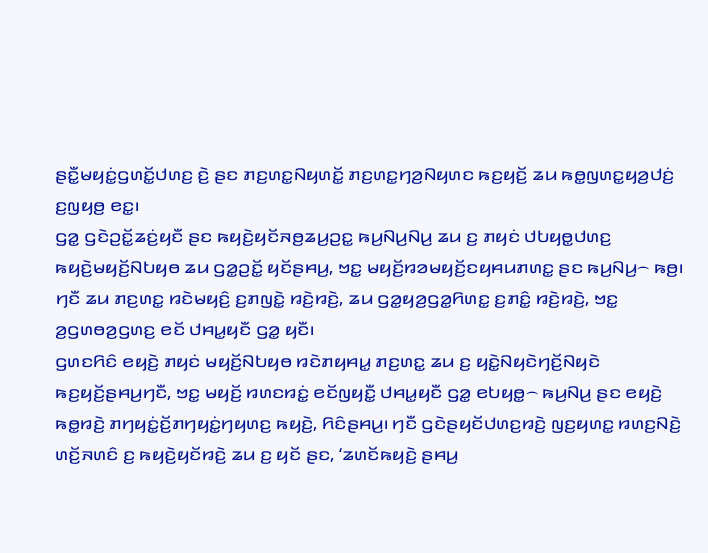ꤔꤢꤪ꤭ꤗꤟꤢꤦ꤭ꤞꤛꤢꤩ꤭ꤓꤛꤢ꤬ ꤢꤧ꤬ ꤔꤢ ꤊꤢ꤬ꤛꤢ꤭ꤡꤟꤛꤢꤩ꤭ ꤊꤢ꤬ꤛꤢ꤭ꤚꤤ꤬ꤡꤟꤛꤢ ꤒꤢ꤬ꤟꤢꤩ꤬ ꤘꤣ ꤒꤥ꤭ꤜꤛꤢ꤭ꤟꤤ꤬ꤓꤢꤦ꤬ ꤢ꤬ꤜꤟꤥ꤬ ꤕꤢ꤭꤯
ꤞꤤ꤭ ꤞꤢꤧꤑꤢꤩ꤭ꤘꤢꤦ꤬ꤟꤢꤪ ꤔꤢ ꤒꤟꤢꤧ꤬ꤟꤢꤩꤏꤥ꤬ꤘꤣ꤬ꤑꤢ꤭ ꤒꤣ꤬ꤡꤣ꤬ꤡꤣ꤬ ꤘꤣ ꤢ꤬ ꤊꤟꤢꤦ ꤓꤝꤟꤥ꤭ꤓꤛꤢ꤬ ꤒꤟꤢꤧ꤬ꤗꤟꤢꤩ꤬ꤡꤝꤟꤥ ꤘꤣ ꤞꤤ꤭ꤑꤢꤩ꤭ ꤟꤢꤩꤔꤌꤣ꤬, ꤠꤢ꤭ ꤗꤟꤢꤩ꤬ꤙꤤꤗꤟꤢꤩ꤬ꤢꤟꤌꤣꤊꤛꤢ꤭ ꤔꤢ ꤒꤣ꤬ꤡꤣ꤬꤮ ꤒꤥ꤬꤯ ꤚꤢꤪ ꤘꤣ ꤊꤢ꤬ꤛꤢ꤭ ꤙꤢꤧꤗꤟꤢꤨ꤬ ꤢ꤬ꤊꤜꤢꤧ꤭ ꤙꤢꤧ꤬ꤙꤢꤧ꤬, ꤘꤣ ꤞꤤ꤭ꤟꤤ꤬ꤞꤤ꤭ꤖꤛꤢ꤭ ꤢ꤬ꤊꤢꤨ꤭ ꤙꤢꤧ꤬ꤙꤢꤧ꤬, ꤠꤢ꤭ ꤤ꤬ꤞꤛꤥꤤ꤬ꤞꤛꤢ꤬ ꤕꤢꤩ ꤓꤌꤣ꤭ꤟꤢꤪ ꤞꤤ꤭ ꤟꤢꤪ꤯
ꤞꤛꤢꤖꤢꤨ ꤕꤟꤢꤧ꤬ ꤊꤟꤢꤦ ꤗꤟꤢꤩ꤬ꤡꤝꤟꤥ ꤙꤢꤧꤊꤟꤌꤣ꤭ ꤊꤢ꤬ꤛꤢ꤭ ꤘꤣ ꤢ꤬ ꤟꤢꤧ꤭ꤡꤟꤢꤧꤚꤢꤩ꤬ꤡꤟꤢꤧ ꤒꤢ꤬ꤟꤢꤩ꤬ꤔꤌꤣ꤬ꤚꤢꤪ, ꤠꤢ꤭ ꤗꤟꤢꤩ꤬ ꤙꤛꤢꤙꤢꤦ꤭ ꤕꤢꤩꤜꤟꤢꤪ꤭ ꤓꤌꤣ꤭ꤟꤢꤪ ꤞꤤ꤭ ꤕꤝꤟꤥ꤭꤮ ꤒꤣ꤬ꤡꤣ꤬ ꤔꤢ ꤕꤟꤢꤧ꤬ ꤒꤥ꤭ꤙꤢꤧ꤬ ꤊꤚꤟꤢꤦ꤭ꤢꤩ꤬ꤊꤚꤟꤢꤦ꤭ꤚꤟꤛꤢ꤬ ꤒꤟꤢꤧ꤬, ꤖꤢꤨꤔꤌꤣ꤬꤯ ꤚꤢꤪ ꤞꤢꤧꤔꤟꤢꤩꤓꤛꤢ꤬ꤙꤢꤧ꤬ ꤜꤢ꤬ꤟꤛꤢ꤭ ꤙꤛꤢ꤬ꤡꤢꤧ꤬ ꤛꤢꤩ꤬ꤏꤛꤢꤨ ꤢ꤬ ꤒꤟꤢꤧ꤬ꤟꤢꤩꤙꤢꤧ꤬ ꤘꤣ ꤢ꤬ ꤟꤢꤩ ꤔꤢ, ‘ꤘꤛꤢꤩꤒꤟꤢꤧ꤬ ꤔꤌꤣ꤬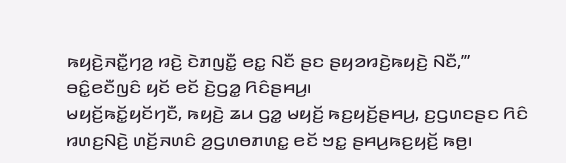ꤒꤟꤢꤧ꤬ꤏꤢꤪ꤭ꤚꤤ꤬ ꤙꤢꤧ꤬ ꤢꤧꤊꤜꤢꤪ꤭ ꤕꤢ꤭ ꤡꤢꤪ ꤔꤢ ꤔꤟꤤꤙꤢꤧ꤬ꤒꤟꤢꤧ꤬ ꤡꤢꤪ,’” ꤋꤢꤨ꤭ꤕꤢꤪꤜꤢꤨ ꤟꤢꤩ ꤕꤢꤩ ꤢꤧ꤬ꤞꤤ꤭ ꤖꤢꤨꤔꤌꤣ꤬꤯
ꤗꤟꤢꤩ꤬ꤒꤢꤩ꤭ꤟꤢꤩꤚꤢꤪ, ꤒꤟꤢꤧ꤬ ꤘꤣ ꤞꤤ꤭ ꤗꤟꤢꤩ꤬ ꤒꤢ꤬ꤟꤢꤩ꤬ꤔꤌꤣ꤬, ꤢ꤬ꤞꤛꤢꤔꤢ ꤖꤢꤨ ꤙꤛꤢ꤬ꤡꤢꤧ꤬ ꤛꤢꤩ꤬ꤏꤛꤢꤨ ꤤ꤬ꤞꤛꤥꤊꤛꤢ꤭ ꤕꤢꤩ ꤠꤢ꤭ ꤔꤌꤣ꤬ꤒꤢ꤬ꤟꤢꤩ꤬ ꤒꤥ꤬꤯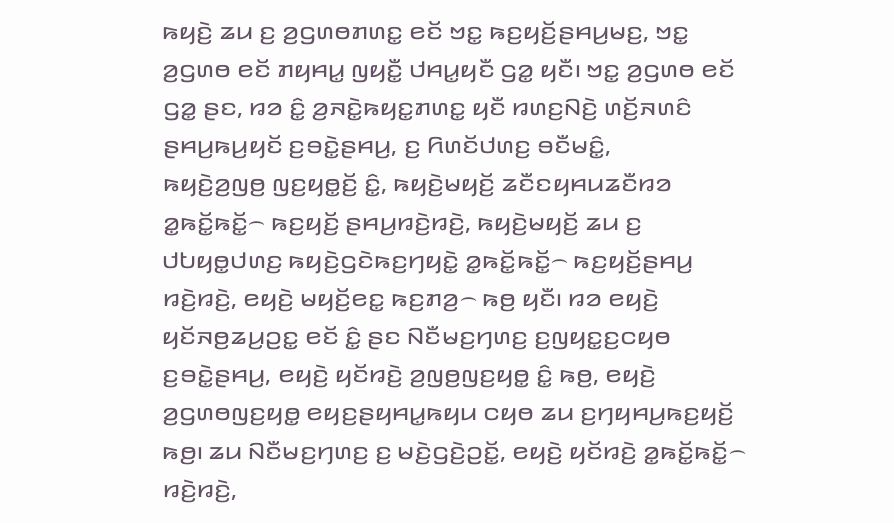ꤒꤟꤢꤧ꤬ ꤘꤣ ꤢ꤬ ꤤ꤬ꤞꤛꤥꤊꤛꤢ꤭ ꤕꤢꤩ ꤠꤢ꤭ ꤒꤢ꤬ꤟꤢꤩ꤬ꤔꤌꤣ꤬ꤗꤢ꤬, ꤠꤢ꤭ ꤤ꤬ꤞꤛꤥ ꤕꤢꤩ ꤊꤟꤌꤣ꤭ ꤜꤟꤢꤪ꤭ ꤓꤌꤣ꤭ꤟꤢꤪ ꤞꤤ꤭ ꤟꤢꤪ꤯ ꤠꤢ꤭ ꤤ꤬ꤞꤛꤥ ꤕꤢꤩ ꤞꤤ꤭ ꤔꤢ, ꤙꤤ ꤢꤨ꤭ ꤤ꤬ꤏꤢꤧ꤭ꤒꤟꤢ꤭ꤊꤛꤢ꤭ ꤟꤢꤪ ꤙꤛꤢ꤬ꤡꤢꤧ꤬ ꤛꤢꤩ꤬ꤏꤛꤢꤨ ꤔꤌꤣ꤬ꤒꤣ꤬ꤟꤢꤩ ꤢ꤬ꤋꤢꤧ꤭ꤔꤌꤣ꤬, ꤢ꤬ ꤖꤛꤢꤩꤓꤛꤢ꤬ ꤋꤢꤪꤗꤢꤨ꤭,
ꤒꤟꤢꤧ꤬ꤤ꤬ꤜꤥ꤬ ꤜꤢ꤬ꤟꤥ꤭ꤢꤩ꤬ ꤢꤨ꤭, ꤒꤟꤢꤧ꤬ꤗꤟꤢꤩ꤬ ꤘꤢꤪꤢꤟꤌꤣꤘꤢꤪꤙꤤ ꤤ꤭ꤒꤢꤩ꤭ꤒꤢꤩ꤭꤮ ꤒꤢ꤬ꤟꤢꤩ꤬ ꤔꤌꤣ꤬ꤙꤢꤧ꤬ꤙꤢꤧ꤬, ꤒꤟꤢꤧ꤬ꤗꤟꤢꤩ꤬ ꤘꤣ ꤢ꤬ ꤓꤝꤟꤥ꤭ꤓꤛꤢ꤬ ꤒꤟꤢꤧ꤬ꤞꤢꤧꤒꤢ꤬ꤚꤟꤢꤧ꤭ ꤤ꤭ꤒꤢꤩ꤭ꤒꤢꤩ꤭꤮ ꤒꤢ꤬ꤟꤢꤩ꤬ꤔꤌꤣ꤬ ꤙꤢꤧ꤬ꤙꤢꤧ꤬, ꤕꤟꤢꤧ꤬ ꤗꤟꤢꤩ꤬ꤕꤢ꤭ ꤒꤢ꤬ꤊꤤ꤬꤮ ꤒꤥ꤬ ꤟꤢꤪ꤯ ꤙꤤ ꤕꤟꤢꤧ꤬ ꤟꤢꤩꤏꤥ꤬ꤘꤣ꤬ꤑꤢ꤭ ꤕꤢꤩ ꤢꤨ꤭ ꤔꤢ ꤡꤢꤪꤗꤢ꤬ꤚꤛꤢ꤬ ꤢ꤬ꤜꤟꤢ꤭ꤢ꤬ꤍꤟꤥ ꤢ꤬ꤋꤢꤧ꤭ꤔꤌꤣ꤬, ꤕꤟꤢꤧ꤬ ꤟꤢꤩꤙꤢꤧ꤬ ꤤ꤬ꤜꤥ꤬ꤜꤢ꤬ꤟꤥ꤭ ꤢꤨ꤭ ꤒꤥ꤬, ꤕꤟꤢꤧ꤬ ꤤ꤬ꤞꤛꤥꤜꤢ꤬ꤟꤥ꤭ ꤕꤟꤢ꤬ꤔꤟꤌꤣ꤭ꤒꤟꤣ ꤍꤟꤥ ꤘꤣ ꤢ꤬ꤚꤟꤌꤣ꤬ꤒꤢ꤬ꤟꤢꤩ꤬ ꤒꤥ꤬꤯ ꤘꤣ ꤡꤢꤪꤗꤢ꤬ꤚꤛꤢ꤬ ꤢ꤬ ꤗꤢꤧ꤬ꤞꤢꤧ꤬ꤑꤢꤩ꤭, ꤕꤟꤢꤧ꤬ ꤟꤢꤩꤙꤢꤧ꤬ ꤤ꤭ꤒꤢꤩ꤭ꤒꤢꤩ꤭꤮ ꤙꤢꤧ꤬ꤙꤢꤧ꤬,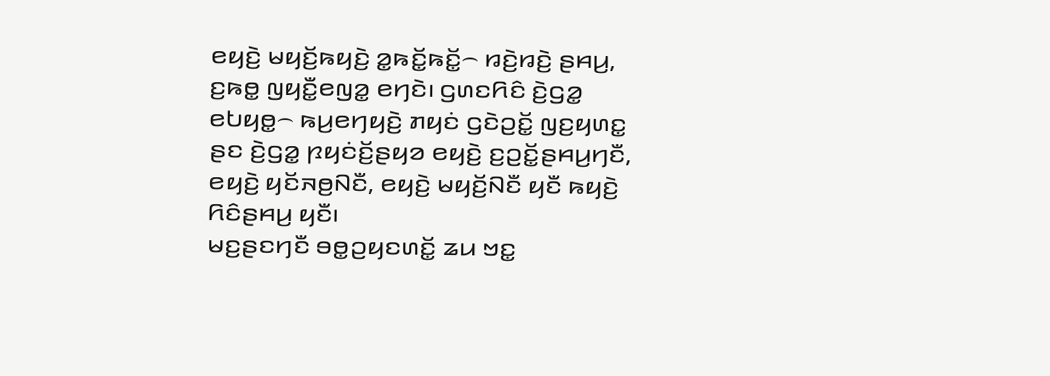ꤕꤟꤢꤧ꤬ ꤗꤟꤢꤩ꤬ꤒꤟꤢꤧ꤬ ꤤ꤭ꤒꤢꤩ꤭ꤒꤢꤩ꤭꤮ ꤙꤢꤧ꤬ꤙꤢꤧ꤬ ꤔꤌꤣ꤬, ꤢ꤬ꤒꤥ꤭ ꤜꤟꤢꤪ꤭ꤕꤜꤤ꤭ ꤕꤚꤢꤧ꤯ ꤞꤛꤢꤖꤢꤨ ꤢꤧ꤬ꤞꤤ꤭ ꤕꤝꤟꤥ꤭꤮ ꤒꤣ꤬ꤕꤚꤟꤢꤧ꤬ ꤊꤟꤢꤦ ꤞꤢꤧꤑꤢꤩ꤭ ꤜꤢ꤬ꤟꤛꤢ꤭ ꤔꤢ ꤢꤧ꤬ꤞꤤ꤭ ꤐꤟꤢꤦꤢꤩ꤬ꤔꤟꤤ ꤕꤟꤢꤧ꤬ ꤢ꤬ꤑꤢꤩ꤭ꤔꤌꤣ꤬ꤚꤢꤪ, ꤕꤟꤢꤧ꤬ ꤟꤢꤩꤏꤥ꤬ꤡꤢꤪ, ꤕꤟꤢꤧ꤬ ꤗꤟꤢꤩ꤬ꤡꤢꤪ ꤟꤢꤪ ꤒꤟꤢꤧ꤬ ꤖꤢꤨꤔꤌꤣ꤬ ꤟꤢꤪ꤯
ꤗꤢ꤬ꤔꤢꤚꤢꤪ ꤋꤥ꤭ꤑꤟꤢꤛꤢꤩ꤭ ꤘꤣ ꤠꤢ꤭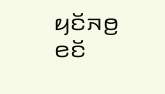ꤟꤢꤩꤏꤥ꤬ ꤕꤢꤩ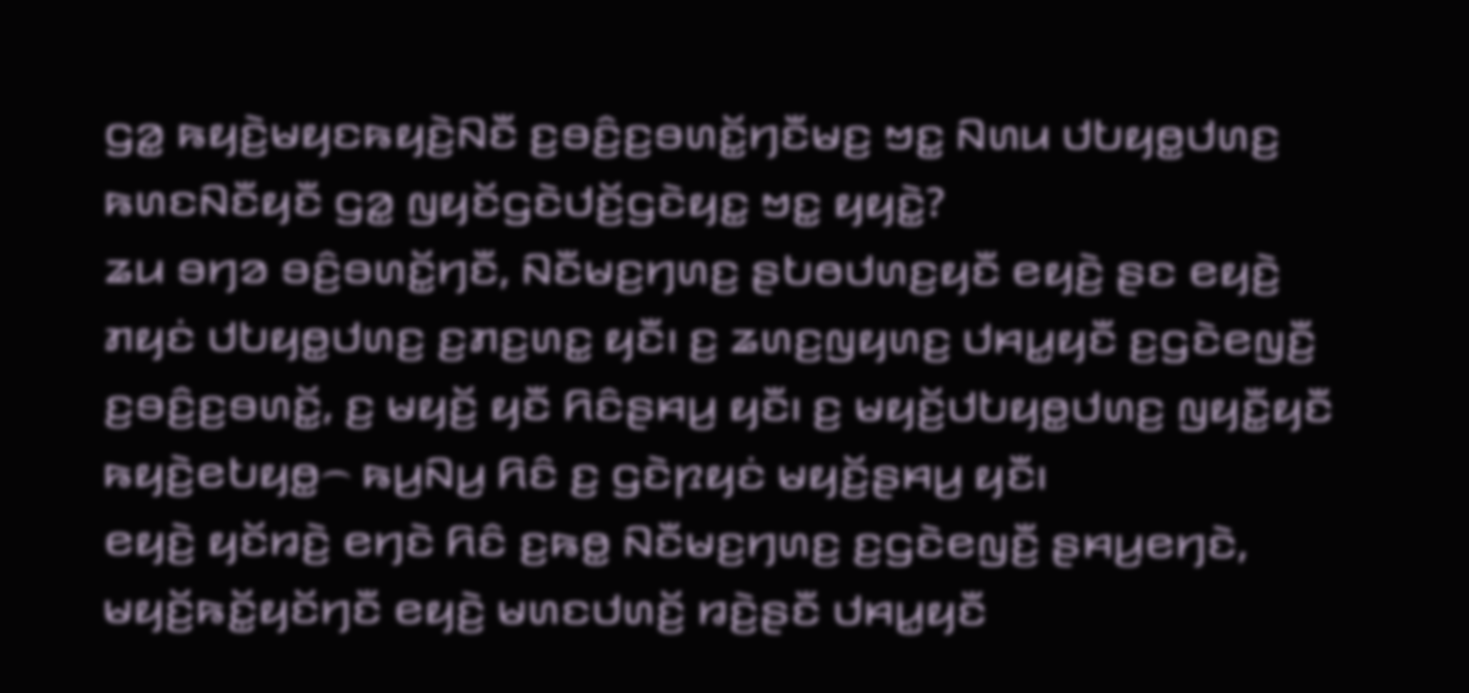ꤞꤤ꤭ ꤒꤟꤢꤧ꤬ꤗꤟꤢꤒꤟꤢꤧ꤬ꤡꤢꤪ ꤢ꤬ꤋꤢꤨ꤬ꤢ꤬ꤋꤛꤢꤩ꤭ꤚꤢꤪꤗꤢ꤬ ꤠꤢ꤭ ꤡꤛꤣ ꤓꤝꤟꤥ꤭ꤓꤛꤢ꤬ ꤒꤛꤢꤡꤢꤪꤟꤢꤪ ꤞꤤ꤭ ꤜꤟꤢꤩꤞꤢꤧꤓꤢꤩ꤬ꤞꤢꤧꤟꤢ꤭ ꤠꤢ꤭ ꤟꤟꤢꤧ꤭?
ꤘꤣ ꤋꤚꤤ ꤋꤢꤨ꤬ꤋꤛꤢꤩ꤭ꤚꤢꤪ, ꤡꤢꤪꤗꤢ꤬ꤚꤛꤢ꤬ ꤔꤝꤥꤓꤛꤢ꤬ꤟꤢꤪ ꤕꤟꤢꤧ꤬ ꤔꤢ ꤕꤟꤢꤧ꤬ ꤊꤟꤢꤦ ꤓꤝꤟꤥ꤭ꤓꤛꤢ꤬ ꤢ꤬ꤊꤢ꤬ꤛꤢ꤭ ꤟꤢꤪ꤯ ꤢ꤬ ꤘꤛꤢ꤬ꤜꤟꤛꤢ꤬ ꤓꤌꤣ꤭ꤟꤢꤪ ꤢ꤬ꤞꤢꤧꤕꤜꤢꤪ꤬ ꤢ꤬ꤋꤢꤨ꤬ꤢ꤬ꤋꤛꤢꤩ꤭, ꤢ꤬ ꤗꤟꤢꤩ꤬ ꤟꤢꤪ ꤖꤢꤨꤔꤌꤣ꤬ ꤟꤢꤪ꤯ ꤢ꤬ ꤗꤟꤢꤩ꤬ꤓꤝꤟꤥ꤭ꤓꤛꤢ꤬ ꤜꤟꤢꤪ꤭ꤟꤢꤪ ꤒꤟꤢꤧ꤬ꤕꤝꤟꤥ꤭꤮ ꤒꤣ꤬ꤡꤣ꤬ ꤖꤢꤨ ꤢ꤬ ꤞꤢꤧꤐꤟꤢꤦ ꤗꤟꤢꤩ꤬ꤔꤌꤣ꤬ ꤟꤢꤪ꤯
ꤕꤟꤢꤧ꤬ ꤟꤢꤩꤙꤢꤧ꤬ ꤕꤚꤢꤧ ꤖꤢꤨ ꤢ꤬ꤒꤥ꤭ ꤡꤢꤪꤗꤢ꤬ꤚꤛꤢ꤬ ꤢ꤬ꤞꤢꤧꤕꤜꤢꤪ꤬ ꤔꤌꤣ꤬ꤕꤚꤢꤧ, ꤗꤟꤢꤩ꤬ꤒꤢꤩ꤭ꤟꤢꤩꤚꤢꤪ ꤕꤟꤢꤧ꤬ ꤗꤛꤢꤓꤛꤢꤩ꤬ ꤙꤢꤧ꤬ꤔꤢꤪ ꤓꤌꤣ꤭ꤟꤢꤪ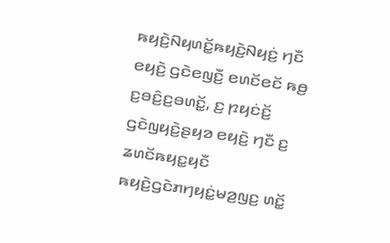ꤒꤟꤢꤧ꤬ꤡꤟꤛꤢꤩ꤭ꤒꤟꤢꤧ꤬ꤡꤟꤢꤦ꤬ ꤚꤢꤪ ꤕꤟꤢꤧ꤬ ꤞꤢꤧꤕꤜꤢꤪ꤬ ꤕꤛꤢꤩꤕꤢꤩ ꤒꤥ꤬ ꤢ꤬ꤋꤢꤨ꤬ꤢ꤬ꤋꤛꤢꤩ꤭, ꤢ꤬ ꤐꤟꤢꤦꤢꤩ꤬ ꤞꤢꤧꤜꤟꤢꤧ꤬ꤔꤟꤤ ꤕꤟꤢꤧ꤬ ꤚꤢꤪ ꤢ꤬ ꤘꤛꤢꤩꤒꤟꤢ꤭ꤟꤢꤪ ꤒꤟꤢꤧ꤬ꤞꤢꤧꤊꤚꤟꤢꤦ꤭ꤗꤤ꤬ꤜꤢ꤬ ꤛꤢꤩ꤭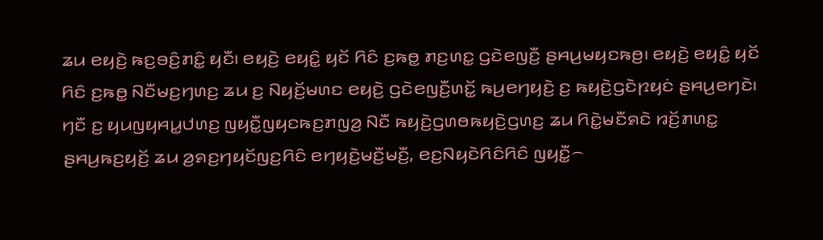ꤘꤣ ꤕꤟꤢꤧ꤬ ꤒꤢ꤬ꤋꤢꤨ꤬ꤊꤢꤨ꤭ ꤟꤢꤪ꤯ ꤕꤟꤢꤧ꤬ ꤕꤟꤢꤨ꤭ ꤟꤢꤩ ꤖꤢꤨ ꤢ꤬ꤒꤥ꤭ ꤊꤢ꤬ꤛꤢ꤭ ꤞꤢꤧꤕꤜꤢꤪ꤬ ꤔꤌꤣ꤬ꤗꤟꤢꤒꤥ꤬꤯ ꤕꤟꤢꤧ꤬ ꤕꤟꤢꤨ꤭ ꤟꤢꤩ ꤖꤢꤨ ꤢ꤬ꤒꤥ꤭ ꤡꤢꤪꤗꤢ꤬ꤚꤛꤢ꤬ ꤘꤣ ꤢ꤬ ꤡꤟꤢꤩ꤬ꤗꤛꤢ ꤕꤟꤢꤧ꤬ ꤞꤢꤧꤕꤜꤢꤪ꤬ꤛꤢꤩ꤭ ꤒꤣ꤬ꤕꤚꤟꤢꤧ꤬ ꤢ꤬ ꤒꤟꤢꤧ꤬ꤞꤢꤧꤐꤟꤢꤦ ꤔꤌꤣ꤬ꤕꤚꤢꤧ꤯
ꤚꤢꤪ ꤢ꤬ ꤟꤣꤜꤟꤌꤣ꤭ꤓꤛꤢ꤬ ꤜꤟꤢꤪ꤭ꤜꤟꤢꤒꤢ꤬ꤊꤜꤤ꤬ ꤡꤢꤪ ꤒꤟꤢꤧ꤬ꤞꤛꤥꤒꤟꤢꤧ꤬ꤞꤛꤢ꤬ ꤘꤣ ꤖꤢꤧ꤭ꤗꤢꤪꤎꤢꤧ ꤙꤢꤩ꤬ꤊꤛꤢ꤭ ꤔꤌꤣ꤬ꤒꤢ꤬ꤟꤢꤩ꤬ ꤘꤣ ꤤ꤬ꤎꤢ꤬ꤚꤟꤢꤩꤜꤢ꤬ꤖꤢꤨ ꤕꤚꤟꤢꤧ꤬ꤗꤢꤪ꤬ꤗꤢꤪ꤬, ꤕꤢ꤬ꤡꤟꤢꤧꤖꤢꤨꤖꤢꤨ ꤜꤟꤢꤪ꤭꤮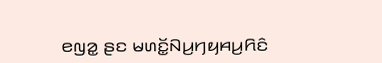ꤕꤜꤤ꤭ ꤔꤢ ꤗꤛꤢꤩ꤭ꤡꤣ꤬ꤚꤟꤌꤣ꤬ꤖꤢꤨ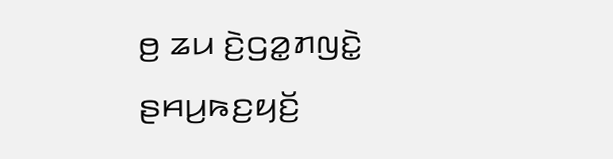ꤥ꤬ ꤘꤣ ꤢꤧ꤬ꤞꤤ꤭ꤊꤜꤢꤧ꤭ ꤔꤌꤣ꤬ꤒꤢ꤬ꤟꤢꤩ꤬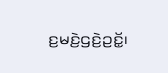ꤢ꤬ꤗꤢꤧ꤬ꤞꤢꤧ꤬ꤑꤢꤩ꤭꤯